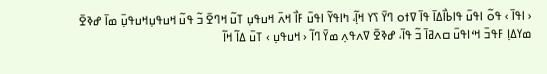‹ ߊߟߊ߫ › ߟߋ߬ ߊߟߎ߫ ߟߊߕߊ߯ߡߊ߫ ߟߊ߫ ߜߙߋ ߣߌ߫ ߖߌ ߞߊ߲߬، ߤߊߟߌ߬ ߊߟߎ߫ ߓߊ߯ ߞߍ߫ ߞߎߟߎ߲ ߠߎ߬ ߞߣߐ߫ ߏ߬ ߟߎ߬ ߞߎߟߎ߲ߞߎߟߎ߲߫ ߘߊ߫ ߝߢߐ߫ ߘߌߡߊ߲ ߓߟߏ߫ ߞߵߊߟߎ߫ ߛߍߥߊ߫ ߏ߬ ߟߊ߫، ߝߢߐ߫ ߜߍߟߍ߲ ߘߌ߫ ߣߊ߬ ‹ ߞߎߟߎ߲ › ߠߎ߫ ߡߊ߬ ߞߊ߬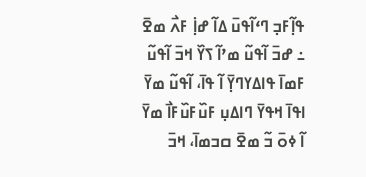ߟߊ߲߬ߓߏ߲ ߣߵߊ߬ߟߎ߫ ߡߊ߬ ߝߊ߲߭ ߓߍ߯ ߘߐ߫ ߸ ߝߏ߫ ߊ߬ߟߎ߬ ߘߴߊ߬ ߖߌ߰ ߞߏ߫ ߊ߬ߟߎ߬ ߓߘߊ߫ ߟߊߡߌߣߌ߲߫ ߊ߬ ߟߊ߫، ߊ߬ߟߎ߬ ߘߌ߫ ߊߟߊ߫ ߞߟߌ߫ ߣߊߡߎ߲ ߓߎ߰ߓߎ߰ߓߊ߯ ߘߌ߫ ߊ߬ ߦߋ߫ ߏ߬ ߘߐ߫ ߛߏߘߊ߫، ߞߏ߫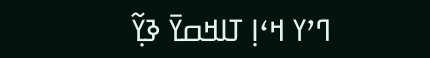ߣߴߌ ߞߵߊ߲ ߠߊߞߛߌ߫ ߢߌ߲߬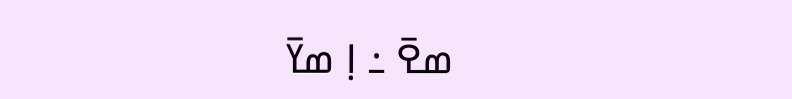ߘߐ߫ ߸ ߊ߲ ߘߌ߫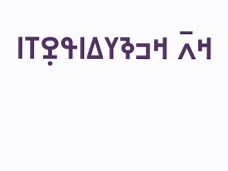ߞߍ߫ ߞߏߢߌߡߊߟߐ߲ߠߊ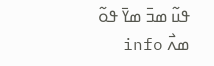ߟߎ߬ ߘߏ߫ ߘߌ߫ ߟߋ߬ ߘߍ߯ info